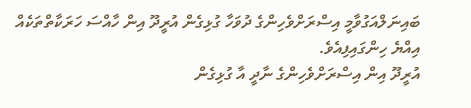ބައިނަލްއަގުވާމީ އިސްރަށްވެހިންގެ ދުވަހާ ގުޅިގެން އުރީދޫ އިން ހާއްސަ ހަރަކާތްތަކެއް އިއްޔެ ހިންގައިފިއެވެ.
އުރީދޫ އިން އިސްރަށްވެހިންގެ ނާދީ އާ ގުޅިގެން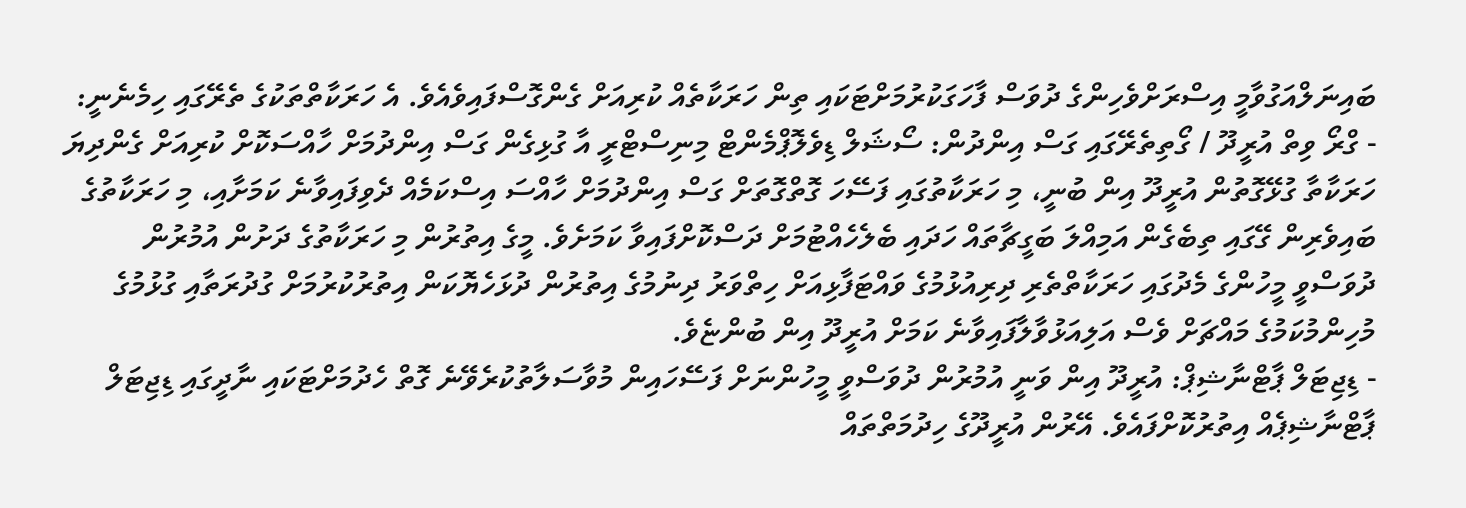ބައިނަލްއަގުވާމީ އިސްރަށްވެހިންގެ ދުވަސް ފާހަގަކުރުމަށްޓަކައި ތިން ހަރަކާތެއް ކުރިއަށް ގެންގޮސްފައިވެއެވެ. އެ ހަރަކާތްތަކުގެ ތެރޭގައި ހިމެނެނީ:
- ގްރޯ ވިތް އުރީދޫ / ގޯތިތެރޭގައި ގަސް އިންދުން: ސޯޝަލް ޑިވެލޮޕްމެންޓް މިނިސްޓްރީ އާ ގުޅިގެން ގަސް އިންދުމަށް ހާއްސަކޮށް ކުރިއަށް ގެންދިޔަ ހަރަކާތާ ގުޅޭގޮތުން އުރީދޫ އިން ބުނީ، މި ހަރަކާތުގައި ފަސޭހަ ގޮތްގޮތަށް ގަސް އިންދުމަށް ހާއްސަ އިސްކަމެއް ދެވިފައިވާނެ ކަމަށާއި، މި ހަރަކާތުގެ ބައިވެރިން ގޭގައި ތިބެގެން އަމިއްލަ ބަގީޗާތައް ހަދައި ބެލެހެއްޓުމަށް ދަސްކޮށްފައިވާ ކަމަށެވެ. މީގެ އިތުރުން މި ހަރަކާތުގެ ދަށުން އުމުރުން ދުވަސްވީ މީހުންގެ މެދުގައި ހަރަކާތްތެރި ދިރިއުޅުމުގެ ވައްޓަފާޅިއަށް ހިތްވަރު ދިނުމުގެ އިތުރުން ދުޅަހެޔޮކަން އިތުރުކުރުމަށް ގުދުރަތާއި ގުޅުމުގެ މުހިންމުކަމުގެ މައްޗަށް ވެސް އަލިއަޅުވާލާފައިވާނެ ކަމަށް އުރީދޫ އިން ބުންޏެވެ.
- ޑިޖިޓަލް ޕާޓްނާޝިޕް: އުރީދޫ އިން ވަނީ އުމުރުން ދުވަސްވީ މީހުންނަށް ފަސޭހައިން މުވާސަލާތުކުރެވޭނެ ގޮތް ހެދުމަށްޓަކައި ނާދީގައި ޑިޖިޓަލް ޕާޓްނާޝިޕެއް އިތުރުކޮށްފައެވެ. އޭރުން އުރީދޫގެ ހިދުމަތްތައް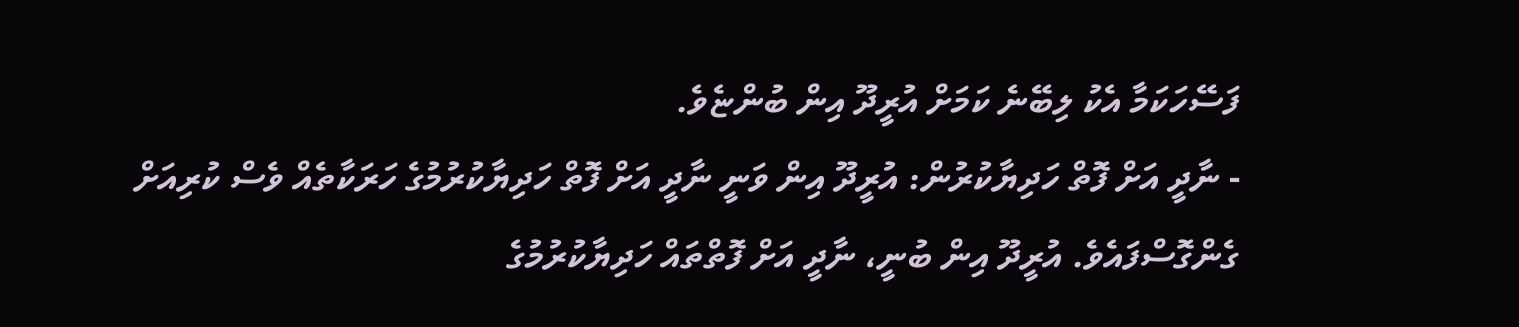ފަސޭހަކަމާ އެކު ލިބޭނެ ކަމަށް އުރީދޫ އިން ބުންޏެވެ.
- ނާދީ އަށް ފޮތް ހަދިޔާކުރުން: އުރީދޫ އިން ވަނީ ނާދީ އަށް ފޮތް ހަދިޔާކުރުމުގެ ހަރަކާތެއް ވެސް ކުރިއަށް ގެންގޮސްފައެވެ. އުރީދޫ އިން ބުނީ، ނާދީ އަށް ފޮތްތައް ހަދިޔާކުރުމުގެ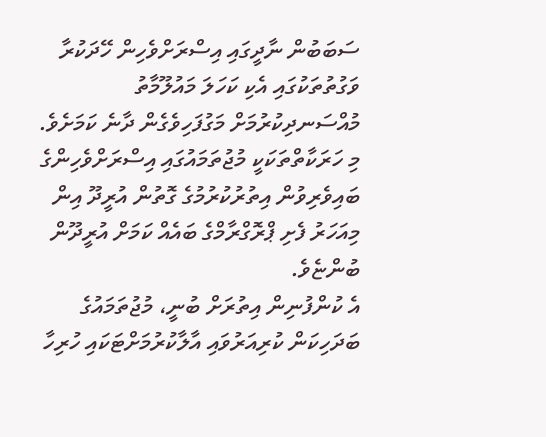ސަބަބުން ނާދީގައި އިސްރަށްވެހިން ހޭދަކުރާ ވަގުތުތަކުގައި އެކި ކަހަލަ މައުލޫމާތު މުއްސަނދިކުރުމަށް މަގުފަހިވެގެން ދާނެ ކަމަށެވެ.
މި ހަރަކާތްތަކަކީ މުޖުތަމައުގައި އިސްރަށްވެހިންގެ ބައިވެރިވުން އިތުރުކުރުމުގެ ގޮތުން އުރީދޫ އިން މިއަހަރު ފެށި ޕްރޮގްރާމްގެ ބައެއް ކަމަށް އުރީދޫން ބުންޏެވެ.
އެ ކުންފުނިން އިތުރަށް ބުނީ، މުޖުތަމައުގެ ބަދަހިކަން ކުރިއަރުވައި އާލާކުރުމަށްޓަކައި ހުރިހާ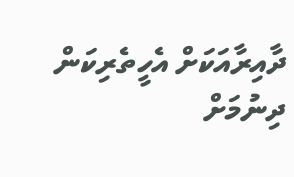ދާއިރާއަކަށް އެހީތެރިކަން ދިނުމަށް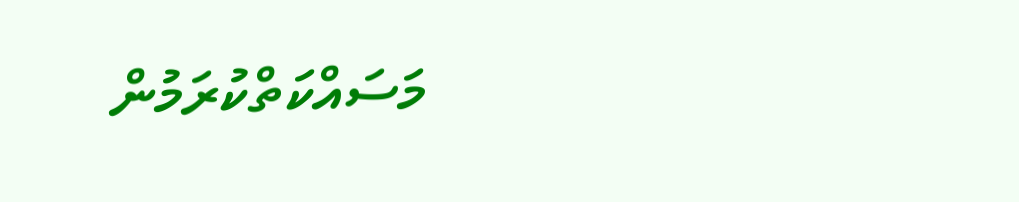މަސައްކަތްކުރަމުން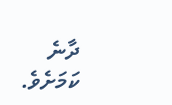ދާނެ ކަމަށެވެ.